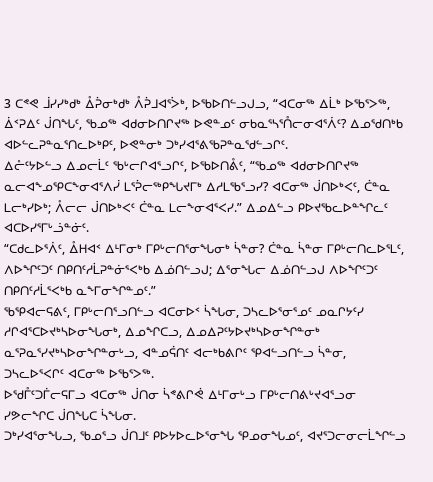3 ᑕᕝᕙ ᒨᓯᓯᒃᑯᒃ ᐂᕉᓂᒃᑯᒃ ᐰᕉᒧᐊᕐᐴᒃ, ᐅᖃᐅᑎᓪᓗᒍᓗ, “ᐊᑕᓂᖅ ᐃᒫᒃ ᐅᖃᕐᐳᖅ, ᐄᑉᕈᐃᑦ ᒎᑎᖓᑦ, ᖃᓄᖅ ᐊᑯᓂᐅᑎᒋᔪᖅ ᐅᕙᓐᓄᑦ ᓂᑲᓇᕐᓴᕐᑍᓕᓂᐊᕐᐲᑦ? ᐃᓄᖁᑎᒃᑲ ᐊᐅᓪᓚᕈᓐᓇᕐᑎᓚᐅᒃᑭᑦ, ᐅᕙᓐᓂᒃ ᑐᒃᓯᐊᕐᕕᖃᕈᓐᓇᖁᓪᓗᒋᑦ.
ᐃᓔᑦᔭᐅᓪᓗ ᐃᓄᓕᒫᑦ ᖃᒡᓕᒋᐊᕐᓗᒋᑦ, ᐅᖃᐅᑎᕔᑦ, “ᖃᓄᖅ ᐊᑯᓂᐅᑎᒋᔪᖅ ᓇᓕᐊᖕᓄᕿᑕᖕᓂᐊᕐᐱᓰ ᒪᕐᕉᓕᖅᑭᖓᔪᒥᒃ ᐃᓱᒪᖃᕐᓗᓯ? ᐊᑕᓂᖅ ᒎᑎᐅᒃᐸᑦ, ᑖᓐᓇ ᒪᓕᒃᓯᐅᒃ; ᐰᓕᓕ ᒎᑎᐅᒃᐸᑦ ᑖᓐᓇ ᒪᓕᖕᓂᐊᕐᐸᓯ.” ᐃᓄᐃᓪᓗ ᑭᐅᔪᖃᓚᐅᓐᖏᓚᑦ ᐊᑕᐅᓯᕐᒥᒡᓘᓐᓃᑦ.
“ᑕᑯᓚᐅᕐᐲᑦ, ᐂᕼᐊᑉ ᐃᒻᒥᓂᒃ ᒥᑭᒡᓕᑎᕐᓂᖓᓂᒃ ᓵᓐᓂ? ᑖᓐᓇ ᓵᓐᓂ ᒥᑭᒡᓕᑎᓚᐅᕐᒪᑦ, ᐱᐅᖏᑦᑐᑦ ᑎᑭᑎᑦᓱᒫᕈᓐᓃᕐᐸᒃᑲ ᐃᓅᑎᓪᓗᒍ; ᐃᕐᓂᖓᓕ ᐃᓅᑎᓪᓗᒍ ᐱᐅᖏᑦᑐᑦ ᑎᑭᑎᑦᓱᒫᕐᐸᒃᑲ ᓇᖕᒥᓂᖏᓐᓄᑦ.”
ᖃᕿᐊᓕᕋᕕᑦ, ᒥᑭᒡᓕᑎᕐᓗᑎᓪᓗ ᐊᑕᓂᐅᑉ ᓵᖓᓂ, ᑐᓴᓚᐅᕐᓂᕐᓄᑦ ᓄᓇᒋᔭᑦᓯ ᓱᒋᐊᕐᑕᐅᔪᒃᓴᐅᓂᖓᓂᒃ, ᐃᓄᖏᑕᓗ, ᐃᓄᐃᕈᑦᔭᐅᔪᒃᓴᐅᓂᖏᓐᓂᒃ ᓇᕐᕈᓇᕐᓯᔪᒃᓴᐅᓂᖏᓐᓂᒡᓗ, ᐊᓐᓄᕌᑎᑦ ᐊᓕᒃᑲᕕᒋᑦ ᕿᐊᓪᓗᑎᓪᓗ ᓵᓐᓂ, ᑐᓴᓚᐅᕐᐸᒋᑦ ᐊᑕᓂᖅ ᐅᖃᕐᐳᖅ.
ᐅᖁᒤᑦᑐᒦᓕᕋᒥᓗ ᐊᑕᓂᖅ ᒎᑎᓂ ᓵᕝᕕᒋᕚ ᐃᒻᒥᓂᒡᓗ ᒥᑭᒡᓕᑎᕕᒡᔪᐊᕐᓗᓂ ᓯᕗᓕᖏᑕ ᒎᑎᖓᑕ ᓵᖓᓂ.
ᑐᒃᓯᐊᕐᓂᖓᓗ, ᖃᓄᕐᓗ ᒎᑎᒧᑦ ᑭᐅᔭᐅᓚᐅᕐᓂᖓ ᕿᓄᓂᖓᓄᑦ, ᐊᔪᕐᑐᓕᓂᓕᒫᖏᓪᓗ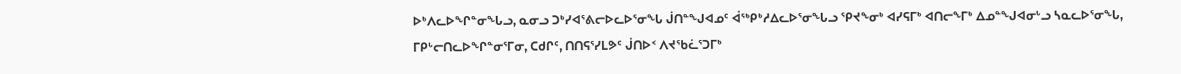ᐅᒃᐱᓚᐅᖏᓐᓂᖓᓗ, ᓇᓂᓗ ᑐᒃᓯᐊᕐᕕᓕᐅᓚᐅᕐᓂᖓ ᒎᑎᓐᖑᐊᓄᑦ ᐋᖅᑭᒃᓱᐃᓚᐅᕐᓂᖓᓗ ᕿᔪᖕᓂᒃ ᐊᓯᕋᒥᒃ ᐊᑎᓕᖕᒥᒃ ᐃᓄᓐᖑᐊᓂᒡᓗ ᓴᓇᓚᐅᕐᓂᖓ, ᒥᑭᒡᓕᑎᓚᐅᖏᓐᓂᕐᒥᓂ, ᑕᑯᒋᑦ, ᑎᑎᕋᕐᓯᒪᕗᑦ ᒎᑎᐅᑉ ᐱᔪᖃᓛᕐᑐᒥᒃ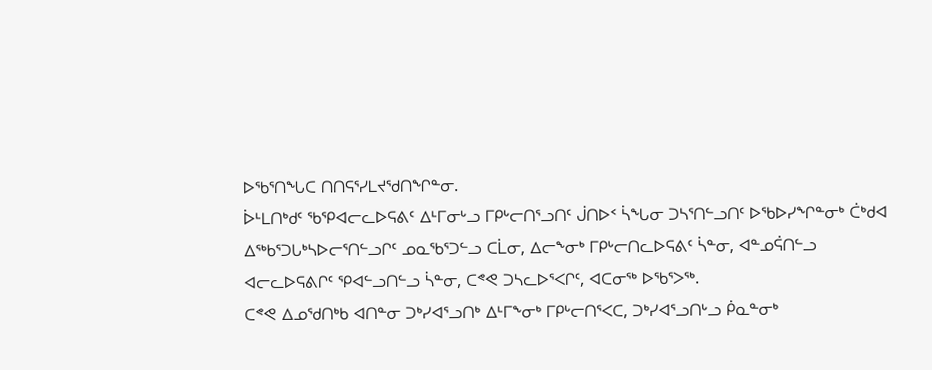ᐅᖃᕐᑎᖓᑕ ᑎᑎᕋᕐᓯᒪᔪᖁᑎᖏᓐᓂ.
ᐆᒻᒪᑎᒃᑯᑦ ᖃᕿᐊᓕᓚᐅᕋᕕᑦ ᐃᒻᒥᓂᒡᓗ ᒥᑭᒡᓕᑎᕐᓗᑎᑦ ᒎᑎᐅᑉ ᓵᖓᓂ ᑐᓴᕐᑎᓪᓗᑎᑦ ᐅᖃᐅᓯᖏᓐᓂᒃ ᑖᒃᑯᐊ ᐃᖅᑲᕐᑐᒐᒃᓴᐅᓕᕐᑎᓪᓗᒋᑦ ᓄᓇᖃᕐᑐᓪᓗ ᑕᒫᓂ, ᐃᓕᖕᓂᒃ ᒥᑭᒡᓕᑎᓚᐅᕋᕕᑦ ᓵᓐᓂ, ᐊᓐᓄᕌᑎᓪᓗ ᐊᓕᓚᐅᕋᕕᒋᑦ ᕿᐊᓪᓗᑎᓪᓗ ᓵᓐᓂ, ᑕᕝᕙ ᑐᓴᓚᐅᕐᐸᒋᑦ, ᐊᑕᓂᖅ ᐅᖃᕐᐳᖅ.
ᑕᕝᕙ ᐃᓄᖁᑎᒃᑲ ᐊᑎᓐᓂ ᑐᒃᓯᐊᕐᓗᑎᒃ ᐃᒻᒥᖕᓂᒃ ᒥᑭᒡᓕᑎᕐᐸᑕ, ᑐᒃᓯᐊᕐᓗᑎᒡᓗ ᑮᓇᓐᓂᒃ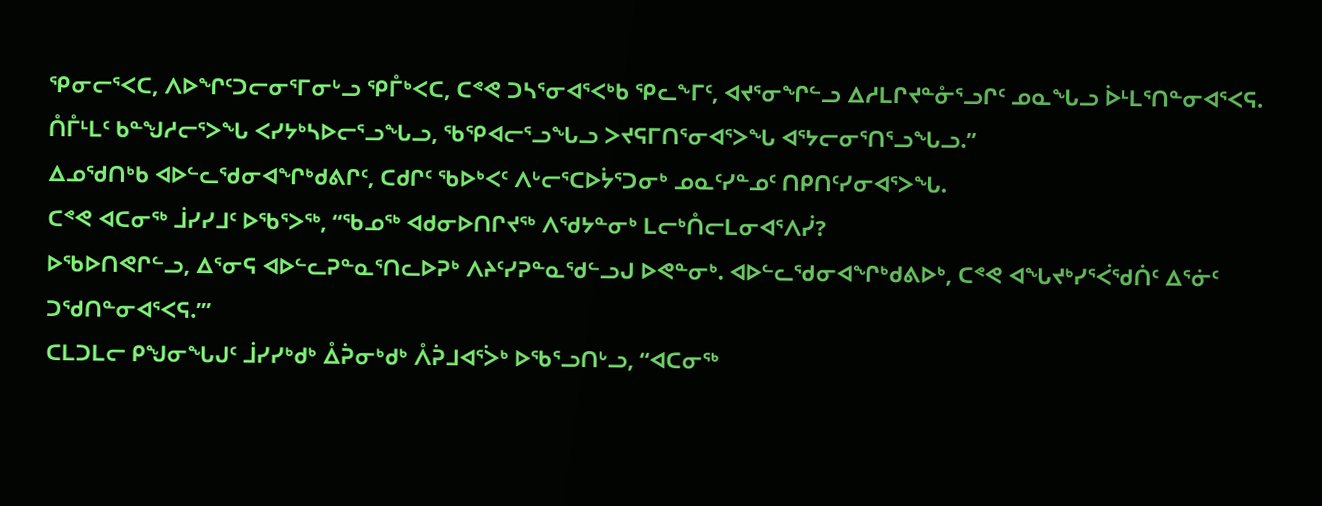ᕿᓂᓕᕐᐸᑕ, ᐱᐅᖏᑦᑐᓕᓂᕐᒥᓂᒡᓗ ᕿᒤᒃᐸᑕ, ᑕᕝᕙ ᑐᓴᕐᓂᐊᕐᐸᒃᑲ ᕿᓚᖕᒥᑦ, ᐊᔪᕐᓂᖏᓪᓗ ᐃᓱᒪᒋᔪᓐᓁᕐᓗᒋᑦ ᓄᓇᖓᓗ ᐆᒻᒪᕐᑎᓐᓂᐊᕐᐸᕋ.
ᑍᒤᒻᒪᑦ ᑲᓐᖑᓱᓕᕐᐳᖓ ᐸᓯᔭᒃᓴᐅᓕᕐᓗᖓᓗ, ᖃᕿᐊᓕᕐᓗᖓᓗ ᐳᔪᕋᒥᑎᕐᓂᐊᕐᐳᖓ ᐊᕐᔭᓕᓂᕐᑎᕐᓗᖓᓗ.”
ᐃᓄᖁᑎᒃᑲ ᐊᐅᓪᓚᖁᓂᐊᖏᒃᑯᕕᒋᑦ, ᑕᑯᒋᑦ ᖃᐅᒃᐸᑦ ᐱᒡᓕᕐᑕᐅᔮᕐᑐᓂᒃ ᓄᓇᑦᓯᓐᓄᑦ ᑎᑭᑎᑦᓯᓂᐊᕐᐳᖓ.
ᑕᕝᕙ ᐊᑕᓂᖅ ᒨᓯᓯᒧᑦ ᐅᖃᕐᐳᖅ, “ᖃᓄᖅ ᐊᑯᓂᐅᑎᒋᔪᖅ ᐱᖁᔭᓐᓂᒃ ᒪᓕᒃᑍᓕᒪᓂᐊᕐᐱᓰ?
ᐅᖃᐅᑎᕙᒋᓪᓗ, ᐃᕐᓂᕋ ᐊᐅᓪᓚᕈᓐᓇᕐᑎᓚᐅᕈᒃ ᐱᔨᑦᓯᕈᓐᓇᖁᓪᓗᒍ ᐅᕙᓐᓂᒃ. ᐊᐅᓪᓚᖁᓂᐊᖏᒃᑯᕕᐅᒃ, ᑕᕝᕙ ᐊᖓᔪᒃᓯᕐᐹᖁᑏᑦ ᐃᕐᓃᑦ ᑐᖁᑎᓐᓂᐊᕐᐸᕋ.’”
ᑕᒪᑐᒪᓕ ᑭᖑᓂᖓᒍᑦ ᒨᓯᓯᒃᑯᒃ ᐂᕉᓂᒃᑯᒃ ᐰᕉᒧᐊᕐᐴᒃ ᐅᖃᕐᓗᑎᒡᓗ, “ᐊᑕᓂᖅ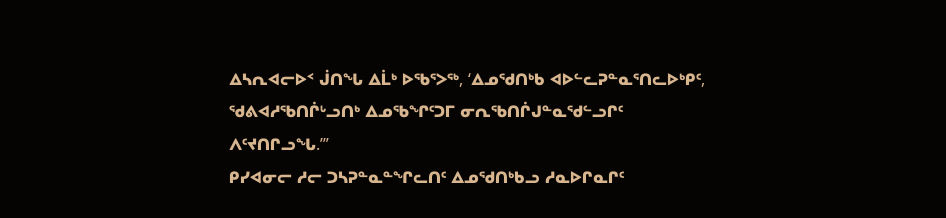ᐃᓴᕆᐊᓕᐅᑉ ᒎᑎᖓ ᐃᒫᒃ ᐅᖃᕐᐳᖅ, ‘ᐃᓄᖁᑎᒃᑲ ᐊᐅᓪᓚᕈᓐᓇᕐᑎᓚᐅᒃᑭᑦ, ᖁᕕᐊᓱᖃᑎᒌᒡᓗᑎᒃ ᐃᓄᖃᖏᑦᑐᒥ ᓂᕆᖃᑎᒌᒍᓐᓇᖁᓪᓗᒋᑦ ᐱᑦᔪᑎᒋᓗᖓ.’”
ᑭᓯᐊᓂᓕ ᓱᓕ ᑐᓴᕈᓐᓇᓐᖏᓚᑎᑦ ᐃᓄᖁᑎᒃᑲᓗ ᓱᓇᐅᒋᓇᒋᑦ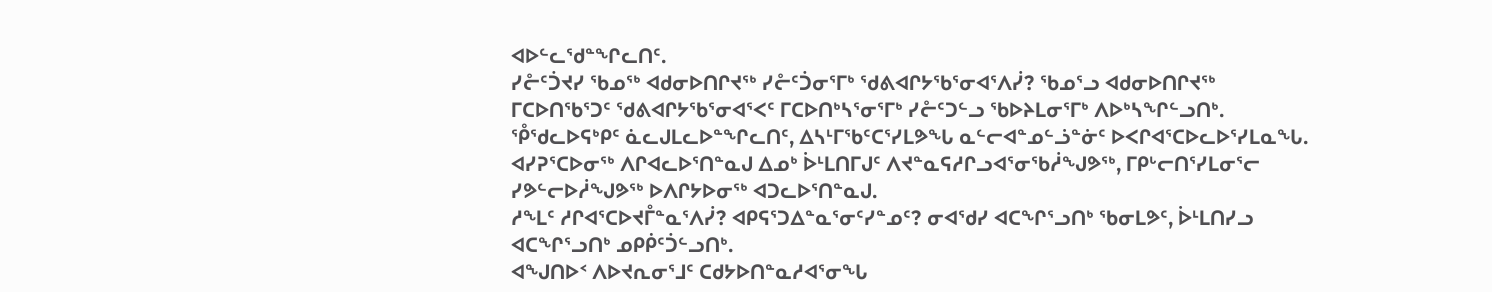ᐊᐅᓪᓚᖁᓐᖏᓚᑎᑦ.
ᓯᓔᑦᑑᔪᓯ ᖃᓄᖅ ᐊᑯᓂᐅᑎᒋᔪᖅ ᓯᓔᑦᑑᓂᕐᒥᒃ ᖁᕕᐊᒋᔭᖃᕐᓂᐊᕐᐱᓰ? ᖃᓄᕐᓗ ᐊᑯᓂᐅᑎᒋᔪᖅ ᒥᑕᐅᑎᖃᕐᑐᑦ ᖁᕕᐊᒋᔭᖃᕐᓂᐊᕐᐸᑦ ᒥᑕᐅᑎᒃᓴᕐᓂᕐᒥᒃ ᓯᓔᑦᑐᓪᓗ ᖃᐅᔨᒪᓂᕐᒥᒃ ᐱᐅᒃᓴᖏᓪᓗᑎᒃ.
ᕾᖁᓚᐅᕋᒃᑭᑦ ᓈᓚᒍᒪᓚᐅᓐᖏᓚᑎᑦ, ᐃᓴᒻᒥᖃᑦᑕᕐᓯᒪᕗᖓ ᓇᓪᓕᐊᓐᓄᓪᓘᓐᓃᑦ ᐅᐸᒋᐊᕐᑕᐅᓚᐅᕐᓯᒪᓇᖓ.
ᐊᓯᕈᕐᑕᐅᓂᖅ ᐱᒋᐊᓚᐅᕐᑎᓐᓇᒍ ᐃᓄᒃ ᐆᒻᒪᑎᒥᒍᑦ ᐱᔪᓐᓇᕋᓱᒋᓗᐊᕐᓂᖃᓲᖑᕗᖅ, ᒥᑭᒡᓕᑎᕐᓯᒪᓂᕐᓕ ᓯᕗᓪᓕᐅᓲᖑᕗᖅ ᐅᐱᒋᔭᐅᓂᖅ ᐊᑐᓚᐅᕐᑎᓐᓇᒍ.
ᓱᖕᒪᑦ ᓱᒋᐊᕐᑕᐅᔪᒤᓐᓇᕐᐱᓰ? ᐊᑭᕋᕐᑐᐃᓐᓇᕐᓂᑦᓯᓐᓄᑦ? ᓂᐊᖁᓯ ᐊᑕᖏᕐᓗᑎᒃ ᖃᓂᒪᕗᑦ, ᐆᒻᒪᑎᓯᓗ ᐊᑕᖏᕐᓗᑎᒃ ᓄᑭᑮᑦᑑᓪᓗᑎᒃ.
ᐊᖑᑎᐅᑉ ᐱᐅᔪᕆᓂᕐᒧᑦ ᑕᑯᔭᐅᑎᓐᓇᓱᐊᕐᓂᖓ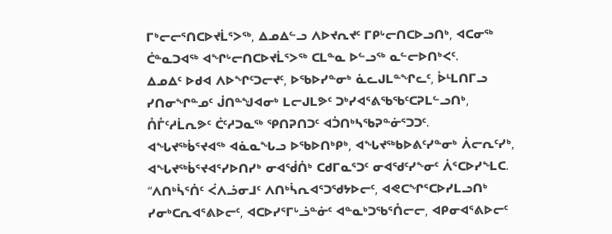ᒥᒃᓕᓕᕐᑎᑕᐅᔪᒫᕐᐳᖅ, ᐃᓄᐃᓪᓗ ᐱᐅᔪᕆᔪᑦ ᒥᑭᒡᓕᑎᑕᐅᓗᑎᒃ, ᐊᑕᓂᖅ ᑖᓐᓇᑐᐊᖅ ᐊᖏᒡᓕᑎᑕᐅᔪᒫᕐᐳᖅ ᑕᒪᓐᓇ ᐅᓪᓗᖅ ᓇᓪᓕᐅᑎᒃᐸᑦ.
ᐃᓄᐃᑦ ᐅᑯᐊ ᐱᐅᖏᑦᑐᓕᔪᑦ, ᐅᖃᐅᓯᓐᓂᒃ ᓈᓚᒍᒪᓐᖏᓚᑦ, ᐆᒻᒪᑎᒥᓗ ᓯᑎᓂᖏᓐᓄᑦ ᒎᑎᓐᖑᐊᓂᒃ ᒪᓕᒍᒪᕗᑦ ᑐᒃᓯᐊᕐᕕᖃᖃᑦᑕᕈᒪᓪᓗᑎᒃ, ᑍᒤᑦᓱᒫᕆᕗᑦ ᑖᑦᓱᑐᓇᖅ ᕿᑎᕈᑎᑐᑦ ᐊᑑᑎᒃᓴᖃᕈᓐᓃᕐᑐᑐᑦ.
ᐊᖓᔪᖅᑳᕐᔪᐊᖅ ᐊᓈᓇᖓᓗ ᐅᖃᐅᑎᒃᑭᒃ, ᐊᖓᔪᖅᑲᐅᕕᑦᓯᓐᓂᒃ ᐲᓕᕆᑦᓯᒃ, ᐊᖓᔪᖅᑳᕐᔪᐊᕐᓯᐅᑎᓯᒃ ᓂᐊᖂᑏᒃ ᑕᑯᒥᓇᕐᑐᑦ ᓂᐊᖁᑦᓯᖕᓂᑦ ᐲᕐᑕᐅᓯᖕᒪᑕ.
“ᐱᑎᒃᓵᕐᑏᑦ ᐹᐱᓘᓂᒧᑦ ᐱᑎᒃᓵᕆᐊᕐᑐᖁᔭᐅᓕᑦ, ᐊᕙᑕᖏᕐᑕᐅᓯᒪᓗᑎᒃ ᓯᓂᒃᑕᕆᐊᕐᕕᐅᓕᑦ, ᐊᑕᐅᓯᕐᒥᒡᓘᓐᓃᑦ ᐊᓐᓇᒃᑐᖃᕐᑍᓕᓕ, ᐊᑭᓂᐊᕐᕕᐅᓕᑦ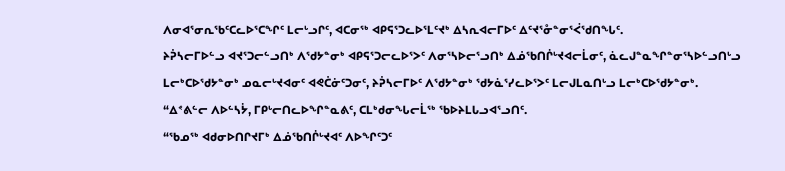ᐱᓂᐊᕐᓂᕆᖃᑦᑕᓚᐅᕐᑕᖏᑦ ᒪᓕᒡᓗᒋᑦ, ᐊᑕᓂᖅ ᐊᑭᕋᕐᑐᓚᐅᕐᒪᑦᔪᒃ ᐃᓴᕆᐊᓕᒥᐅᑦ ᐃᑦᔪᕐᓁᓐᓂᕐᐹᖁᑎᖓᑦ.
ᔨᕉᓴᓕᒥᐅᓪᓗ ᐊᔪᕐᑐᓕᓪᓗᑎᒃ ᐱᖁᔭᓐᓂᒃ ᐊᑭᕋᕐᑐᓕᓚᐅᕐᐳᑦ ᐱᓂᕐᓴᐅᓕᕐᓗᑎᒃ ᐃᓅᖃᑎᒌᒡᔪᐊᓕᒫᓂᑦ, ᓈᓚᒍᓐᓇᖏᓐᓂᕐᓴᐅᓪᓗᑎᒡᓗ ᒪᓕᒃᑕᐅᖁᔭᓐᓂᒃ ᓄᓇᓕᒡᔪᐊᓂᑦ ᐊᕙᑖᓃᑦᑐᓂᑦ, ᔨᕉᓴᓕᒥᐅᑦ ᐱᖁᔭᓐᓂᒃ ᖁᔭᓈᕐᓯᓚᐅᕐᐳᑦ ᒪᓕᒍᒪᓇᑎᒡᓗ ᒪᓕᒃᑕᐅᖁᔭᓐᓂᒃ.
“ᐃᕝᕕᓪᓕ ᐱᐅᓪᓴᔮ, ᒥᑭᒡᓕᑎᓚᐅᖏᓐᓇᕕᑦ, ᑕᒪᒃᑯᓂᖓᓕᒫᖅ ᖃᐅᔨᒪᒐᓗᐊᕐᓗᑎᑦ.
“ᖃᓄᖅ ᐊᑯᓂᐅᑎᒋᔪᒥᒃ ᐃᓅᖃᑎᒌᒡᔪᐊᑦ ᐱᐅᖏᑦᑐᑦ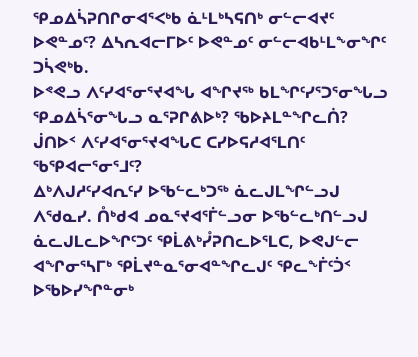ᕿᓄᐃᓵᕈᑎᒋᓂᐊᕐᐸᒃᑲ ᓈᒻᒪᒃᓴᕋᑎᒃ ᓂᓪᓕᐊᔪᑦ ᐅᕙᓐᓄᑦ? ᐃᓴᕆᐊᓕᒥᐅᑦ ᐅᕙᓐᓄᑦ ᓂᓪᓕᐊᑲᒻᒪᖕᓂᖏᑦ ᑐᓵᕙᒃᑲ.
ᐅᕝᕙᓗ ᐱᑦᓯᐊᕐᓂᕐᔪᐊᖓ ᐊᖏᔪᖅ ᑲᒪᖏᑦᓯᕐᑐᕐᓂᖓᓗ ᕿᓄᐃᓵᕐᓂᖓᓗ ᓇᕐᕈᒋᕕᐅᒃ? ᖃᐅᔨᒪᓐᖏᓚᑏ? ᒎᑎᐅᑉ ᐱᑦᓯᐊᕐᓂᕐᔪᐊᖓᑕ ᑕᓯᐅᕋᓱᐊᕐᒪᑎᑦ ᖃᕿᐊᓕᕐᓂᕐᒧᑦ?
ᐃᒃᐱᒍᓱᑦᓯᐊᕆᑦᓯ ᐅᖃᓪᓚᒃᑐᖅ ᓈᓚᒍᒪᖏᓪᓗᒍ ᐱᖁᓇᓯ. ᑍᒃᑯᐊ ᓄᓇᕐᔪᐊᕐᒦᓪᓗᓂ ᐅᖃᓪᓚᒃᑎᓪᓗᒍ ᓈᓚᒍᒪᓚᐅᖏᑦᑐᑦ ᕿᒫᕕᒃᓮᕈᑎᓚᐅᕐᒪᑕ, ᐅᕙᒍᓪᓕ ᐊᖏᓂᕐᓴᒥᒃ ᕿᒫᔪᓐᓇᕐᓂᐊᓐᖏᓚᒍᑦ ᕿᓚᖕᒦᑦᑑᑉ ᐅᖃᐅᓯᖏᓐᓂᒃ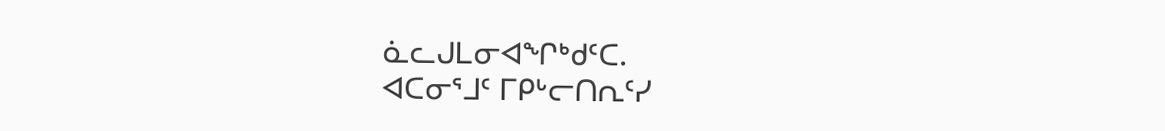ᓈᓚᒍᒪᓂᐊᖏᒃᑯᑦᑕ.
ᐊᑕᓂᕐᒧᑦ ᒥᑭᒡᓕᑎᕆᑦᓯ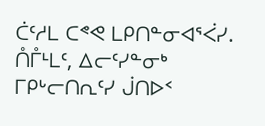ᑖᑦᓱᒪ ᑕᕝᕙ ᒪᑭᑎᓐᓂᐊᕐᐹᓯ.
ᑍᒤᒻᒪᑦ, ᐃᓕᑦᓯᓐᓂᒃ ᒥᑭᒡᓕᑎᕆᑦᓯ ᒎᑎᐅᑉ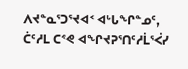ᐱᔪᓐᓇᕐᑐᕐᔪᐊᑉ ᐊᒡᒐᖏᓐᓄᑦ, ᑖᑦᓱᒪ ᑕᕝᕙ ᐊᖏᔪᕈᕐᑎᑦᓱᒫᕐᐹᓯ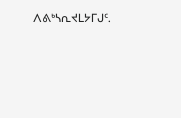ᐱᕕᒃᓴᕆᔪᒪᔭᒥᒍᑦ.